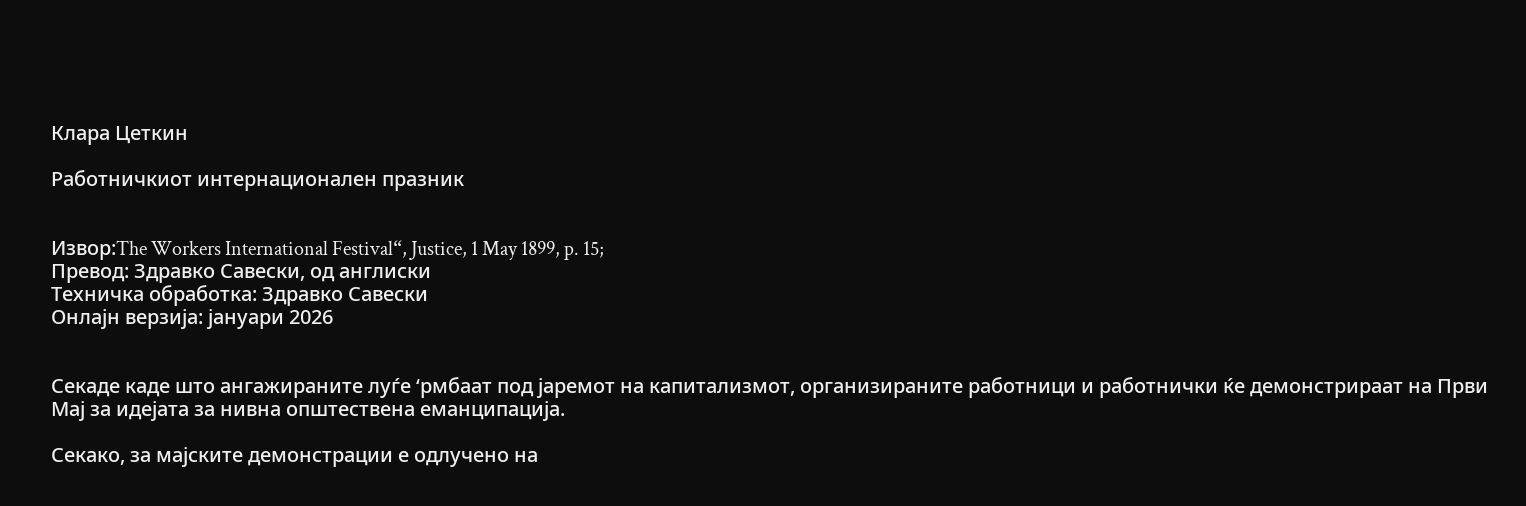Клара Цеткин

Работничкиот интернационален празник


Извор:The Workers International Festival“, Justice, 1 May 1899, p. 15;
Превод: Здравко Савески, од англиски
Техничка обработка: Здравко Савески
Онлајн верзија: јануари 2026


Секаде каде што ангажираните луѓе ‘рмбаат под јаремот на капитализмот, организираните работници и работнички ќе демонстрираат на Први Мај за идејата за нивна општествена еманципација.

Секако, за мајските демонстрации е одлучено на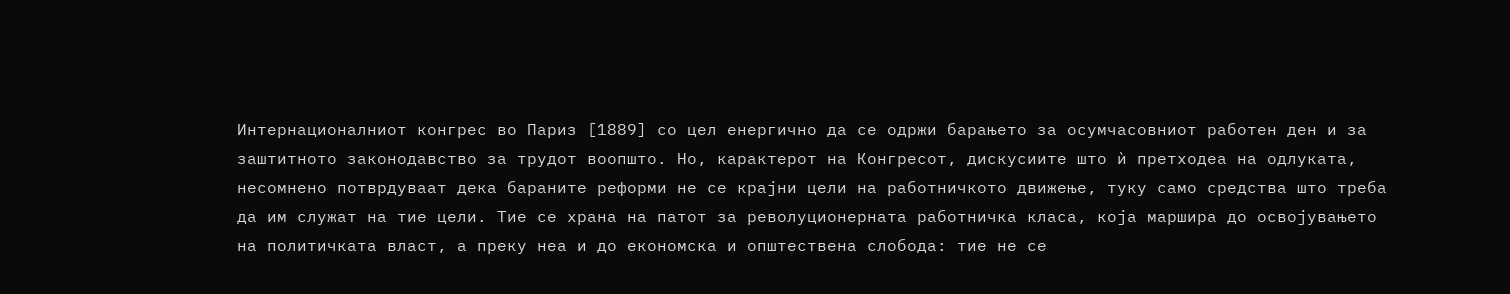Интернационалниот конгрес во Париз [1889] со цел енергично да се одржи барањето за осумчасовниот работен ден и за заштитното законодавство за трудот воопшто. Но, карактерот на Конгресот, дискусиите што ѝ претходеа на одлуката, несомнено потврдуваат дека бараните реформи не се крајни цели на работничкото движење, туку само средства што треба да им служат на тие цели. Тие се храна на патот за револуционерната работничка класа, која маршира до освојувањето на политичката власт, а преку неа и до економска и општествена слобода: тие не се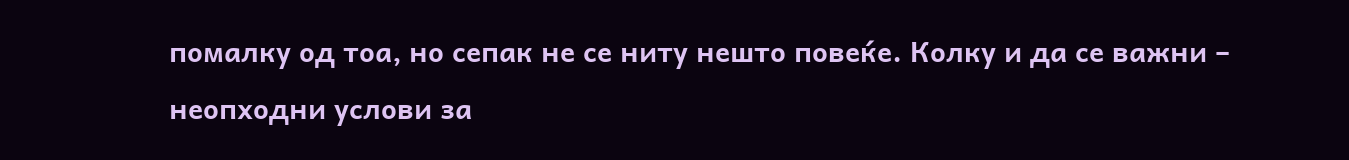помалку од тоа, но сепак не се ниту нешто повеќе. Колку и да се важни – неопходни услови за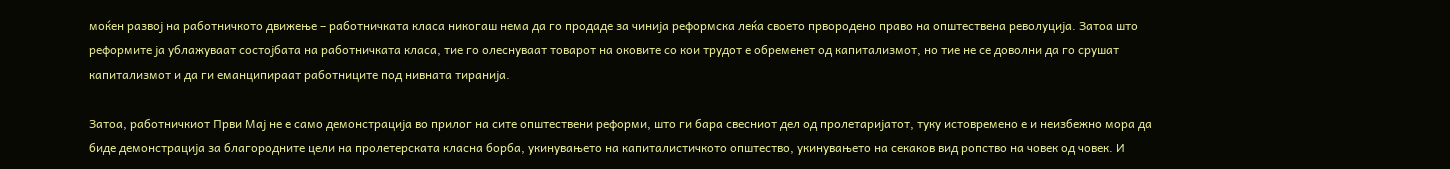моќен развој на работничкото движење – работничката класа никогаш нема да го продаде за чинија реформска леќа своето првородено право на општествена револуција. Затоа што реформите ја ублажуваат состојбата на работничката класа, тие го олеснуваат товарот на оковите со кои трудот е обременет од капитализмот, но тие не се доволни да го срушат капитализмот и да ги еманципираат работниците под нивната тиранија.

Затоа, работничкиот Први Мај не е само демонстрација во прилог на сите општествени реформи, што ги бара свесниот дел од пролетаријатот, туку истовремено е и неизбежно мора да биде демонстрација за благородните цели на пролетерската класна борба, укинувањето на капиталистичкото општество, укинувањето на секаков вид ропство на човек од човек. И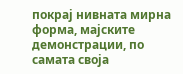покрај нивната мирна форма, мајските демонстрации, по самата своја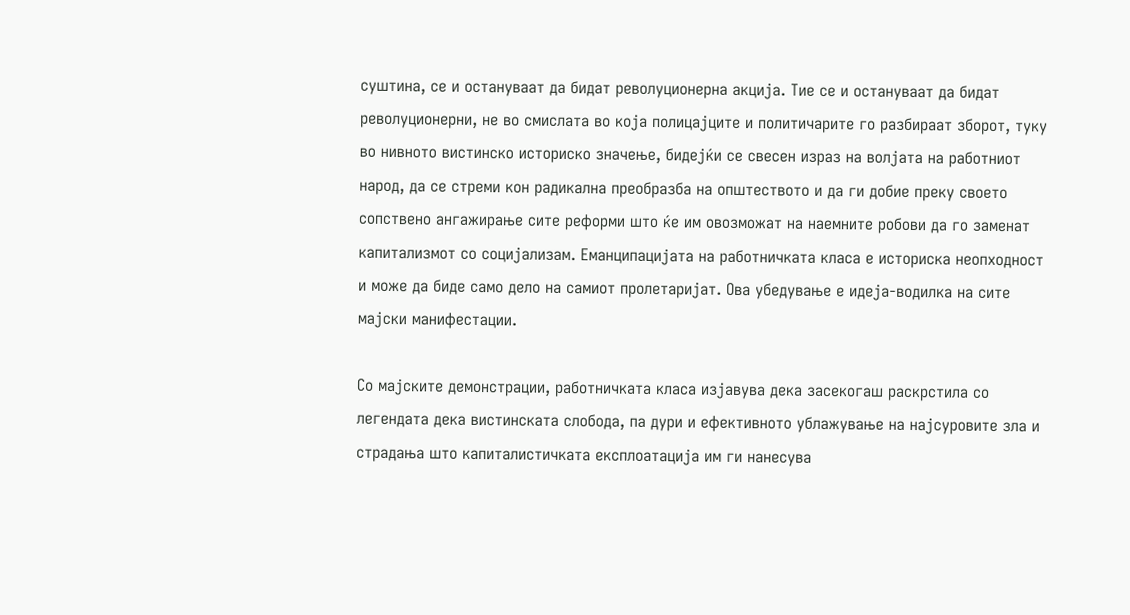суштина, се и остануваат да бидат револуционерна акција. Тие се и остануваат да бидат револуционерни, не во смислата во која полицајците и политичарите го разбираат зборот, туку во нивното вистинско историско значење, бидејќи се свесен израз на волјата на работниот народ, да се стреми кон радикална преобразба на општеството и да ги добие преку своето сопствено ангажирање сите реформи што ќе им овозможат на наемните робови да го заменат капитализмот со социјализам. Еманципацијата на работничката класа е историска неопходност и може да биде само дело на самиот пролетаријат. Ова убедување е идеја-водилка на сите мајски манифестации.

Со мајските демонстрации, работничката класа изјавува дека засекогаш раскрстила со легендата дека вистинската слобода, па дури и ефективното ублажување на најсуровите зла и страдања што капиталистичката експлоатација им ги нанесува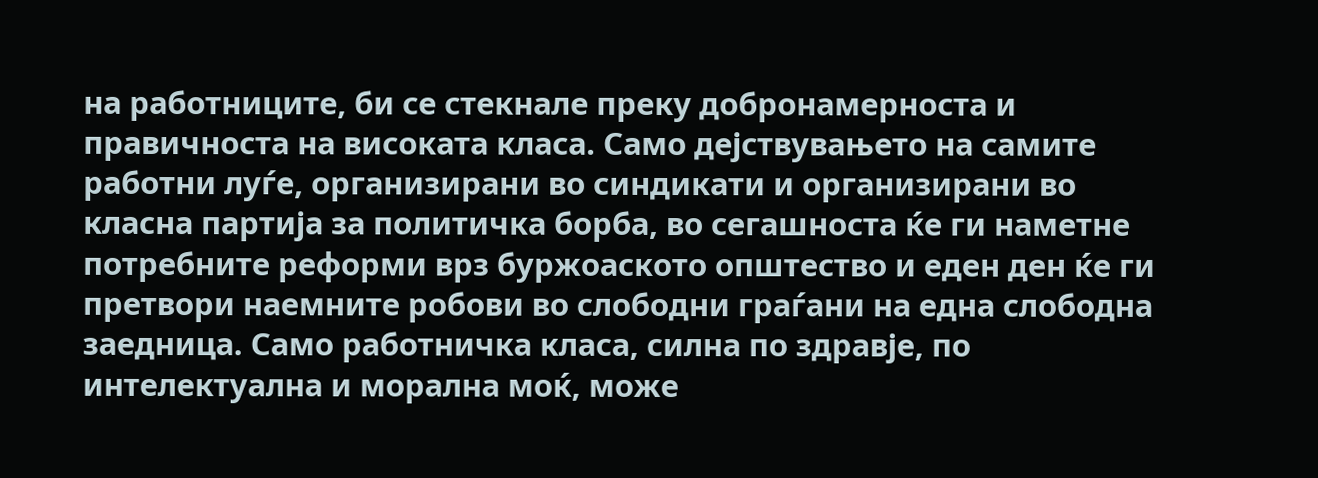на работниците, би се стекнале преку добронамерноста и правичноста на високата класа. Само дејствувањето на самите работни луѓе, организирани во синдикати и организирани во класна партија за политичка борба, во сегашноста ќе ги наметне потребните реформи врз буржоаското општество и еден ден ќе ги претвори наемните робови во слободни граѓани на една слободна заедница. Само работничка класа, силна по здравје, по интелектуална и морална моќ, може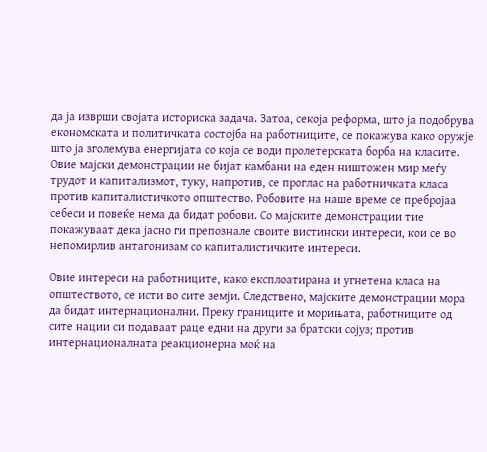да ја изврши својата историска задача. Затоа, секоја реформа, што ја подобрува економската и политичката состојба на работниците, се покажува како оружје што ја зголемува енергијата со која се води пролетерската борба на класите. Овие мајски демонстрации не бијат камбани на еден ништожен мир меѓу трудот и капитализмот, туку, напротив, се проглас на работничката класа против капиталистичкото општество. Робовите на наше време се пребројаа себеси и повеќе нема да бидат робови. Со мајските демонстрации тие покажуваат дека јасно ги препознале своите вистински интереси, кои се во непомирлив антагонизам со капиталистичките интереси.

Овие интереси на работниците, како експлоатирана и угнетена класа на општеството, се исти во сите земји. Следствено, мајските демонстрации мора да бидат интернационални. Преку границите и морињата, работниците од сите нации си подаваат раце едни на други за братски сојуз; против интернационалната реакционерна моќ на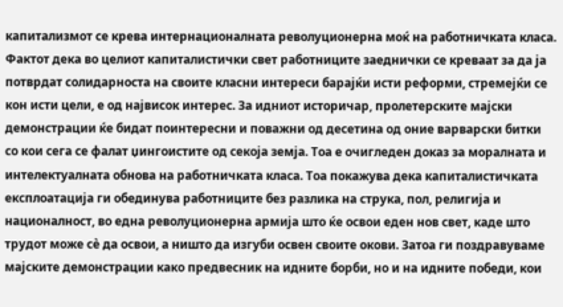капитализмот се крева интернационалната револуционерна моќ на работничката класа. Фактот дека во целиот капиталистички свет работниците заеднички се креваат за да ја потврдат солидарноста на своите класни интереси барајќи исти реформи, стремејќи се кон исти цели, е од највисок интерес. За идниот историчар, пролетерските мајски демонстрации ќе бидат поинтересни и поважни од десетина од оние варварски битки со кои сега се фалат џингоистите од секоја земја. Тоа е очигледен доказ за моралната и интелектуалната обнова на работничката класа. Тоа покажува дека капиталистичката експлоатација ги обединува работниците без разлика на струка, пол, религија и националност, во една револуционерна армија што ќе освои еден нов свет, каде што трудот може сè да освои, а ништо да изгуби освен своите окови. Затоа ги поздравуваме мајските демонстрации како предвесник на идните борби, но и на идните победи, кои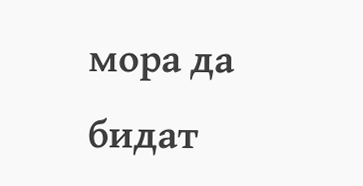мора да бидат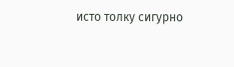исто толку сигурно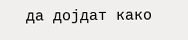да дојдат како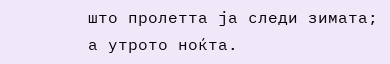што пролетта ја следи зимата; а утрото ноќта.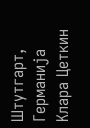Штутгарт, Германија
Клара Цеткин